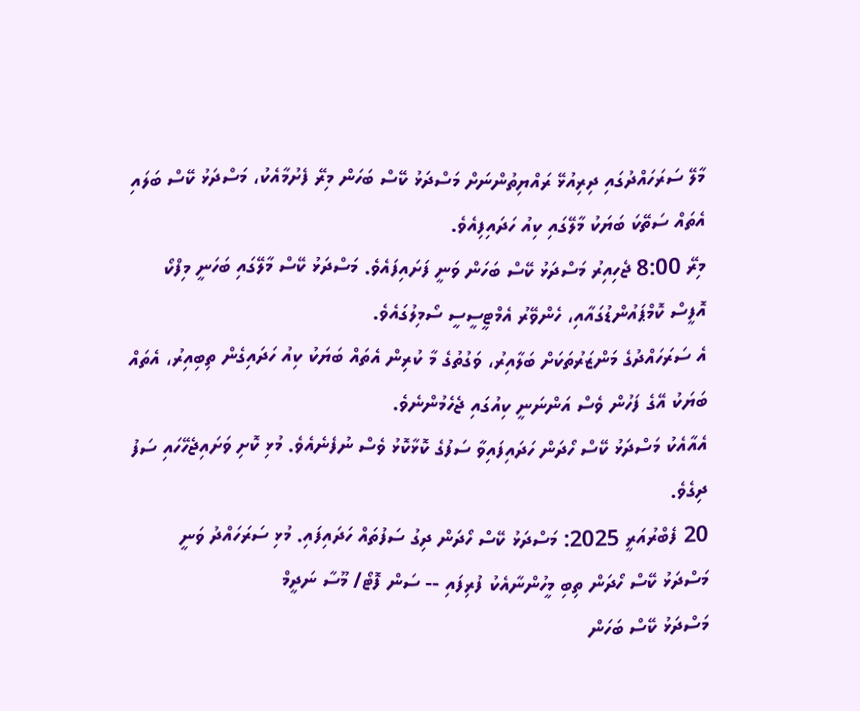މާލޭ ސަރަހައްދުގައި ދިރިއުޅޭ ރައްޔިތުންނަށް މަސްދަޅު ކޭސް ބަހަން މިރޭ ފެށުމާއެކު، މަސްދަޅު ކޭސް ބަލައި އެތައް ސަތޭކަ ބަޔަކު މާލޭގައި ކިއު ހަދައިފިއެވެ.
މިރޭ 8:00 ޖެހިއިރު މަސްދަޅު ކޭސް ބަހަން ވަނީ ފަށައިފައެވެ. މަސްދަޅު ކޭސް މާލޭގައި ބަހަނީ މިފްކޯ އޮފީސް ކޮމްޕައުންޑުގައާއި، ހެންވޭރު އެމްޓީސީސީ ސޯމިލުގައެވެ.
އެ ސަރަހައްދުގެ މަންޒަރުތަކަށް ބަލާއިރު، ވަގުތުގެ މާ ކުރިން އެތައް ބަޔަކު ކިއު ހަދައިގެން ތިބިއިރު، އެތައް ބަޔަކު އޭގެ ފަހުން ވެސް އަންނަނީ ކިއުގައި ޖެހެމުންނެވެ.
އެއާއެކު މަސްދަޅު ކޭސް ހޯދަން ހަދައިފައިވާ ސަފުގެ ކޮޅާކޮޅު ވެސް ނުފެނެއެވެ. މުޅި ކޮށި ވަށައިޖެހޭހައި ސަފު ދިގެވެ.
20 ފެބްރުއަރީ 2025: މަސްދަޅު ކޭސް ހޯދަން ދިގު ސަފުތައް ހަދައިފައި. މުޅި ސަރަހައްދު ވަނީ މަސްދަޅު ކޭސް ހޯދަން ތިބި މީހުންނާއެކު ފުރިފައި -- ސަން ފޮޓޯ/ މޫސާ ނަދީމް
މަސްދަޅު ކޭސް ބަހަން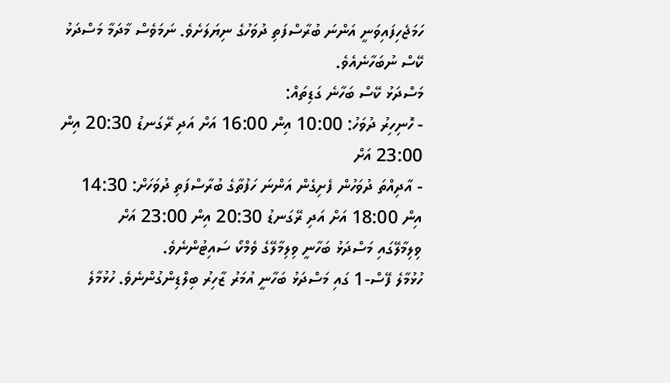ހަމަޖެހިފައިވަނީ އަންނަ ބުރާސްފަތި ދުވަހުގެ ނިޔަލަށެވެ. ނަމަވެސް މާދަމާ މަސްދަޅު ކޭސް ނުބަހާނެއެވެ.
މަސްދަޅު ކޭސް ބަހާނެ ގަޑިތައް:
- ހޮނިހިރު ދުވަހު: 10:00 އިން 16:00 އަށް އަދި ރޭގަނޑު 20:30 އިން 23:00 އަށް
- އާދިއްތަ ދުވަހުން ފެށިގެން އަންނަ ހަފުތާގެ ބުރާސްފަތި ދުވަހަށް: 14:30 އިން 18:00 އަށް އަދި ރޭގަނޑު 20:30 އިން 23:00 އަށް
ވިލިމާލޭގައި މަސްދަޅު ބަހާނީ ވިލިމާލޭގެ ވެމްކޯ ސައިޓުންނެވެ.
ހުޅުމާލެ ފޭސް-1 ގައި މަސްދަޅު ބަހާނީ އުމަރު ޒާހިރު ބިލްޑިންގުންނެވެ. ހުޅުމާލެ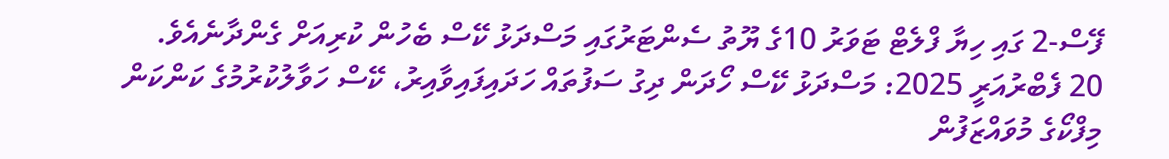ފޭސް-2 ގައި ހިޔާ ފްލެޓް ޓަވަރު 10ގެ ޔޫތު ސެންޓަރުގައި މަސްދަޅު ކޭސް ބެހުން ކުރިއަށް ގެންދާނެއެވެ.
20 ފެބްރުއަރީ 2025: މަސްދަޅު ކޭސް ހޯދަން ދިގު ސަފުތައް ހަދައިފައިވާއިރު، ކޭސް ހަވާލުކުރުމުގެ ކަންކަން މިފްކޯގެ މުވައްޒަފުން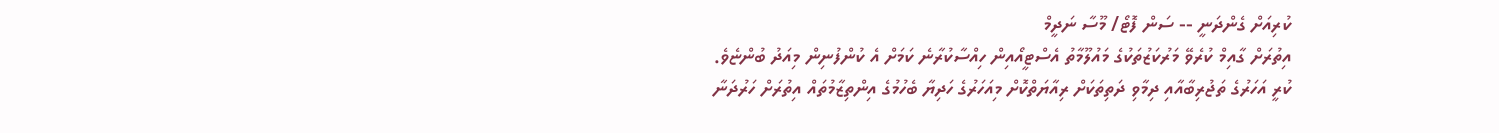ކުރިއަށް ގެންދަނީ -- ސަން ފޮޓޯ/ މޫސާ ނަދީމް
އިތުރަށް ގާއިމް ކުރެވޭ މަރުކަޒުތަކުގެ މައުލޫމާތު އެސްޓީއޯއިން ހިއްސާކުރާނެ ކަމަށް އެ ކުންފުނިން މިއަދު ބުންޏެވެ.
ކުރީ އަހަރުގެ ތަޖުރިބާއާއި ދިމާވި ދަތިތަކަށް ރިއާޔަތްކޮށް މިއަހަރުގެ ހަދިޔާ ބެހުމުގެ އިންތިޒާމުތައް އިތުރަށް ހަރުދަނާ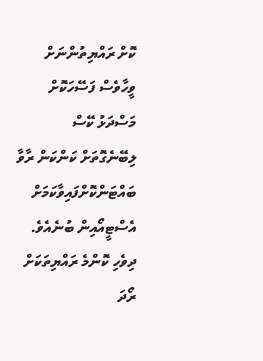ކޮށް ރައްޔިތުންނަށް ވީހާވެސް ފަސޭހަކޮށް މަސްދަޅު ކޭސް ލިބޭނެގޮތަށް ކަންކަން ރާވާ ބައްޓަންކޮށްފައިވާކަމަށް އެސްޓީއޯއިން ބުނެއެވެ.
ދިވެހި ކޮންމެ ރައްޔިތަކަށް ރޯދަ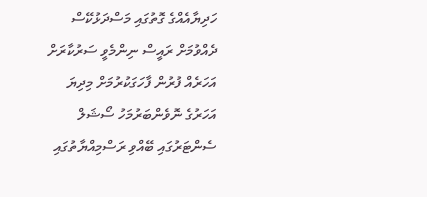ހަދިޔާއެއްގެ ގޮތުގައި މަސްދަޅުކޭސް ދެއްވުމަށް ރައީސް ނިންމެވީ ސަރުކާރަށް އަހަރެއް ފުރުން ފާހަގަކުރުމަށް މިދިޔަ އަހަރުގެ ނޮވެންބަރުމަހު ސޯޝަލް ސެންޓަރުގައި ބޭއްވި ރަސްމިއްޔާތުގައި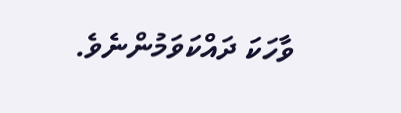ވާހަކަ ދައްކަވަމުންނެވެ.